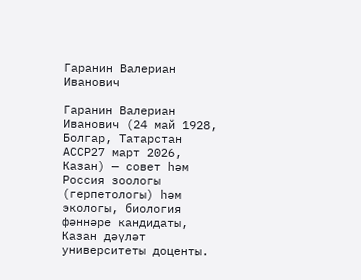Гаранин Валериан Иванович

Гаранин Валериан Иванович (24 май 1928, Болгар, Татарстан АССР27 март 2026, Казан) — совет һәм Россия зоологы (герпетологы) һәм экологы, биология фәннәре кандидаты, Казан дәүләт университеты доценты.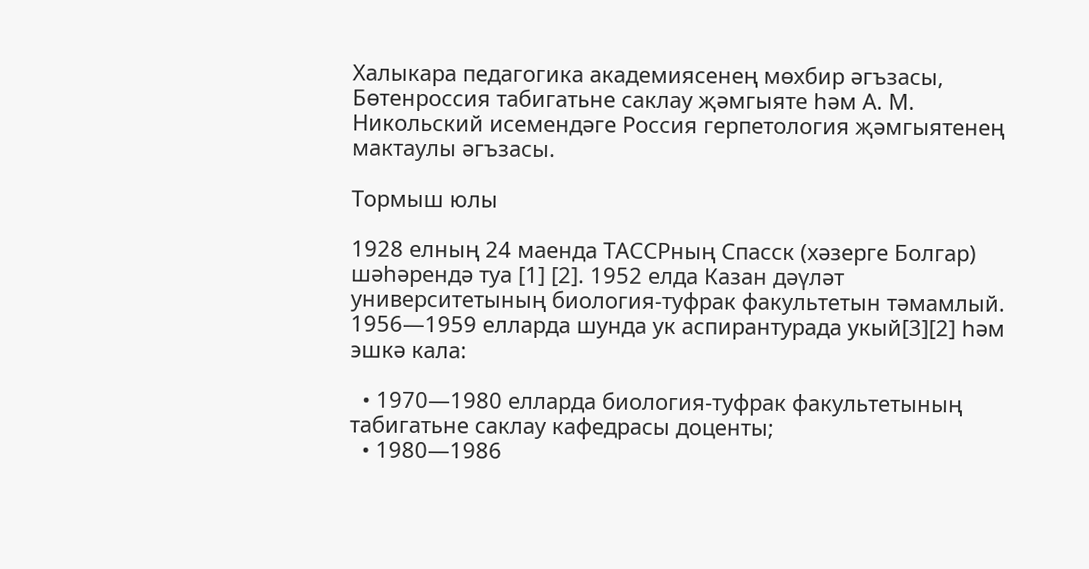Халыкара педагогика академиясенең мөхбир әгъзасы, Бөтенроссия табигатьне саклау җәмгыяте һәм А. М. Никольский исемендәге Россия герпетология җәмгыятенең мактаулы әгъзасы.

Тормыш юлы

1928 елның 24 маенда ТАССРның Спасск (хәзерге Болгар) шәһәрендә туа [1] [2]. 1952 елда Казан дәүләт университетының биология-туфрак факультетын тәмамлый. 1956—1959 елларда шунда ук аспирантурада укый[3][2] һәм эшкә кала:

  • 1970—1980 елларда биология-туфрак факультетының табигатьне саклау кафедрасы доценты;
  • 1980—1986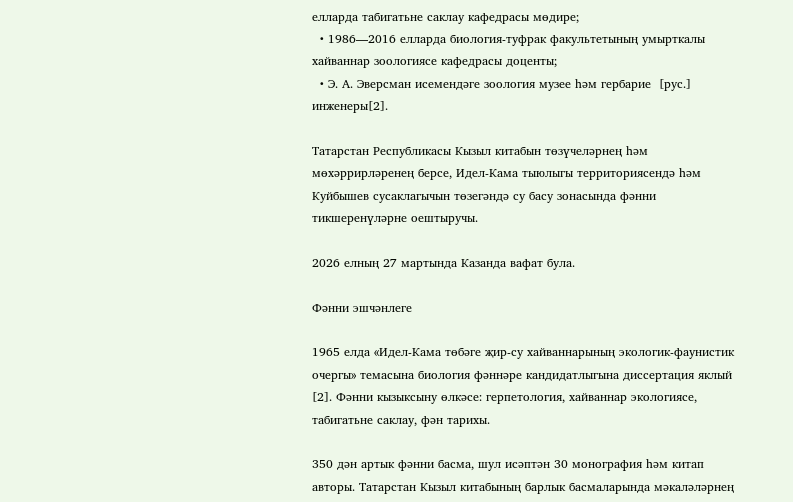елларда табигатьне саклау кафедрасы мөдире;
  • 1986—2016 елларда биология-туфрак факультетының умырткалы хайваннар зоологиясе кафедрасы доценты;
  • Э. А. Эверсман исемендәге зоология музее һәм гербарие  [рус.] инженеры[2].

Татарстан Республикасы Кызыл китабын төзүчеләрнең һәм мөхәррирләренең берсе, Идел-Кама тыюлыгы территориясендә һәм Куйбышев сусаклагычын төзегәндә су басу зонасында фәнни тикшеренүләрне оештыручы.

2026 елның 27 мартында Казанда вафат була.

Фәнни эшчәнлеге

1965 елда «Идел-Кама төбәге җир-су хайваннарының экологик-фаунистик очергы» темасына биология фәннәре кандидатлыгына диссертация яклый [2]. Фәнни кызыксыну өлкәсе: герпетология, хайваннар экологиясе, табигатьне саклау, фән тарихы.

350 дән артык фәнни басма, шул исәптән 30 монография һәм китап авторы. Татарстан Кызыл китабының барлык басмаларында мәкаләләрнең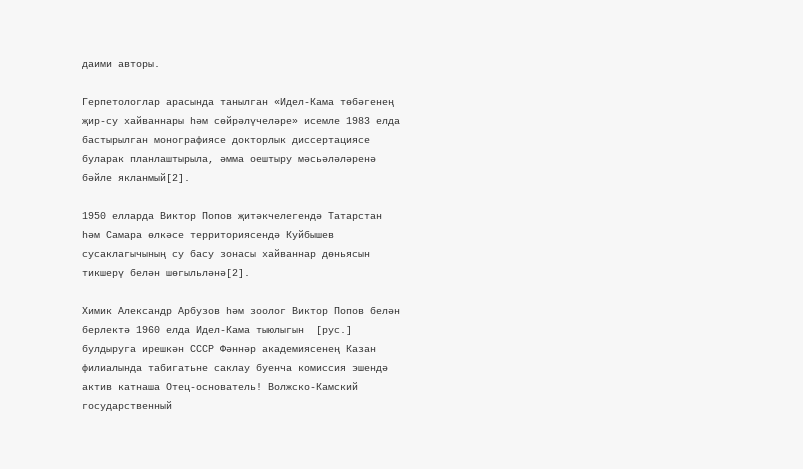даими авторы.

Герпетологлар арасында танылган «Идел-Кама төбәгенең җир-су хайваннары һәм сөйрәлүчеләре» исемле 1983 елда бастырылган монографиясе докторлык диссертациясе буларак планлаштырыла, әмма оештыру мәсьәләләренә бәйле якланмый[2].

1950 елларда Виктор Попов җитәкчелегендә Татарстан һәм Самара өлкәсе территориясендә Куйбышев сусаклагычының су басу зонасы хайваннар дөньясын тикшерү белән шөгыльләнә[2].

Химик Александр Арбузов һәм зоолог Виктор Попов белән берлектә 1960 елда Идел-Кама тыюлыгын  [рус.] булдыруга ирешкән СССР Фәннәр академиясенең Казан филиалында табигатьне саклау буенча комиссия эшендә актив катнаша Отец-основатель! Волжско-Камский государственный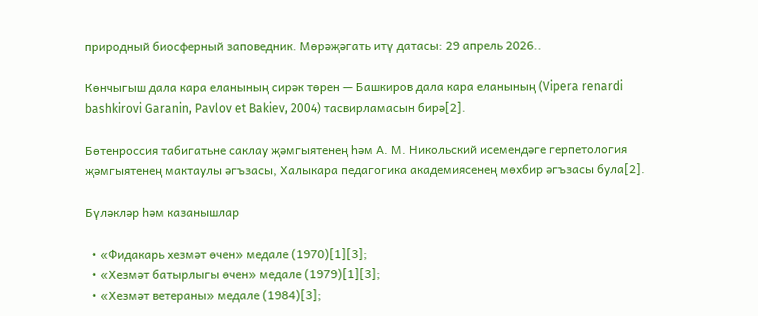природный биосферный заповедник. Мөрәҗәгать итү датасы: 29 апрель 2026..

Көнчыгыш дала кара еланының сирәк төрен — Башкиров дала кара еланының (Vipera renardi bashkirovi Garanin, Pavlov et Bakiev, 2004) тасвирламасын бирә[2].

Бөтенроссия табигатьне саклау җәмгыятенең һәм А. М. Никольский исемендәге герпетология җәмгыятенең мактаулы әгъзасы, Халыкара педагогика академиясенең мөхбир әгъзасы була[2].

Бүләкләр һәм казанышлар

  • «Фидакарь хезмәт өчен» медале (1970)[1][3];
  • «Хезмәт батырлыгы өчен» медале (1979)[1][3];
  • «Хезмәт ветераны» медале (1984)[3];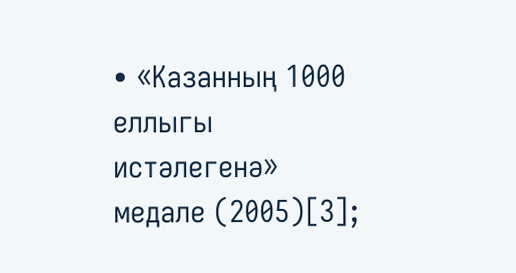• «Казанның 1000 еллыгы истәлегенә» медале (2005)[3];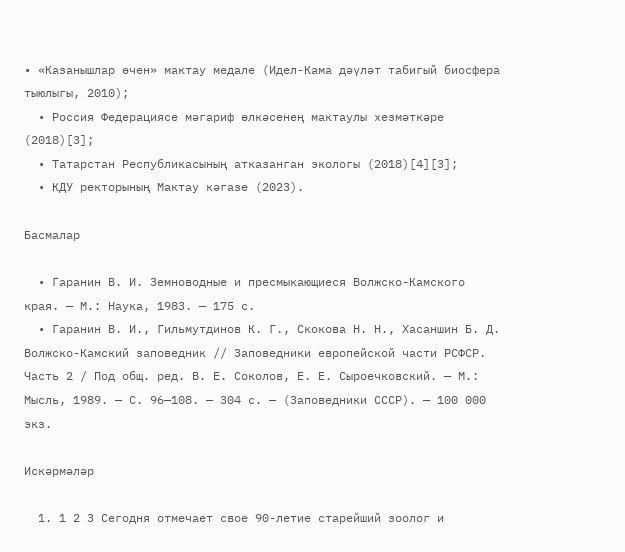• «Казанышлар өчен» мактау медале (Идел-Кама дәүләт табигый биосфера тыюлыгы, 2010);
  • Россия Федерациясе мәгариф өлкәсенең мактаулы хезмәткәре (2018)[3];
  • Татарстан Республикасының атказанган экологы (2018)[4][3];
  • КДУ ректорының Мактау кәгазе (2023).

Басмалар

  • Гаранин В. И. Земноводные и пресмыкающиеся Волжско-Камского края. — М.: Наука, 1983. — 175 с.
  • Гаранин В. И., Гильмутдинов К. Г., Скокова Н. Н., Хасаншин Б. Д. Волжско-Камский заповедник // Заповедники европейской части РСФСР. Часть 2 / Под общ. ред. В. Е. Соколов, Е. Е. Сыроечковский. — М.: Мысль, 1989. — С. 96—108. — 304 с. — (Заповедники СССР). — 100 000 экз.

Искәрмәләр

  1. 1 2 3 Сегодня отмечает свое 90-летие старейший зоолог и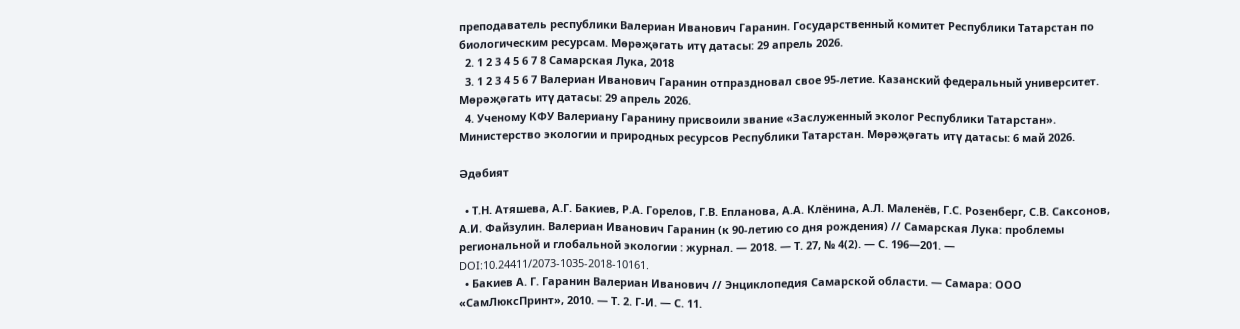преподаватель республики Валериан Иванович Гаранин. Государственный комитет Республики Татарстан по биологическим ресурсам. Мөрәҗәгать итү датасы: 29 апрель 2026.
  2. 1 2 3 4 5 6 7 8 Самарская Лука, 2018
  3. 1 2 3 4 5 6 7 Валериан Иванович Гаранин отпраздновал свое 95-летие. Казанский федеральный университет. Мөрәҗәгать итү датасы: 29 апрель 2026.
  4. Ученому КФУ Валериану Гаранину присвоили звание «Заслуженный эколог Республики Татарстан». Министерство экологии и природных ресурсов Республики Татарстан. Мөрәҗәгать итү датасы: 6 май 2026.

Әдәбият

  • Т.Н. Атяшева, А.Г. Бакиев, Р.А. Горелов, Г.В. Епланова, А.А. Клёнина, А.Л. Маленёв, Г.С. Розенберг, С.В. Саксонов, А.И. Файзулин. Валериан Иванович Гаранин (к 90-летию со дня рождения) // Самарская Лука: проблемы региональной и глобальной экологии : журнал. — 2018. — Т. 27, № 4(2). — С. 196—201. — DOI:10.24411/2073-1035-2018-10161.
  • Бакиев А. Г. Гаранин Валериан Иванович // Энциклопедия Самарской области. — Самара: ООО «СамЛюксПринт», 2010. — Т. 2. Г-И. — С. 11.